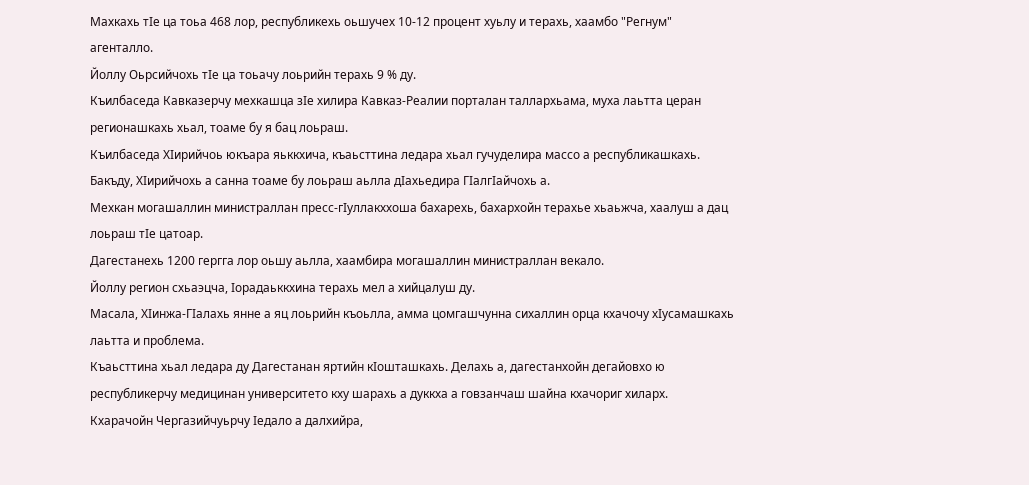Махкахь тIе ца тоьа 468 лор, республикехь оьшучех 10-12 процент хуьлу и терахь, хаамбо "Регнум" агенталло.
Йоллу Оьрсийчохь тIе ца тоьачу лоьрийн терахь 9 % ду.
Къилбаседа Кавказерчу мехкашца зIе хилира Кавказ-Реалии порталан таллархьама, муха лаьтта церан регионашкахь хьал, тоаме бу я бац лоьраш.
Къилбаседа ХIирийчоь юкъара яьккхича, къаьсттина ледара хьал гучуделира массо а республикашкахь.
Бакъду, ХIирийчохь а санна тоаме бу лоьраш аьлла дIахьедира ГIалгIайчохь а.
Мехкан могашаллин министраллан пресс-гIуллакххоша бахарехь, бахархойн терахье хьаьжча, хаалуш а дац лоьраш тIе цатоар.
Дагестанехь 1200 гергга лор оьшу аьлла, хаамбира могашаллин министраллан векало.
Йоллу регион схьаэцча, Iорадаьккхина терахь мел а хийцалуш ду.
Масала, ХIинжа-ГIалахь янне а яц лоьрийн къоьлла, амма цомгашчунна сихаллин орца кхачочу хIусамашкахь лаьтта и проблема.
Къаьсттина хьал ледара ду Дагестанан яртийн кIошташкахь. Делахь а, дагестанхойн дегайовхо ю республикерчу медицинан университето кху шарахь а дуккха а говзанчаш шайна кхачориг хиларх.
Кхарачойн Чергазийчуьрчу Iедало а далхийра,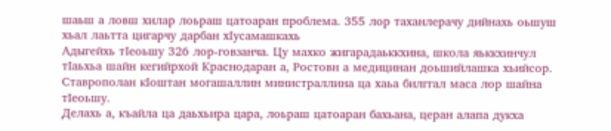шаьш а ловш хилар лоьраш цатоаран проблема. 355 лор таханлерачу дийнахь оьшуш хьал лаьтта цигарчу дарбан хIусамашкахь
Адыгейхь тIеоьшу 326 лор-говзанча. Цу махко жигарадаьккхина, школа яьккхинчул тIаьхьа шайн кегийрхой Краснодаран а, Ростовн а медицинан доьшийлашка хьийсор.
Ставрополан кIоштан могашаллин министраллина ца хаьа билггал маса лор шайна тIеоьшу.
Делахь а, къайла ца даьхьира цара, лоьраш цатоаран бахьана, церан алапа дукха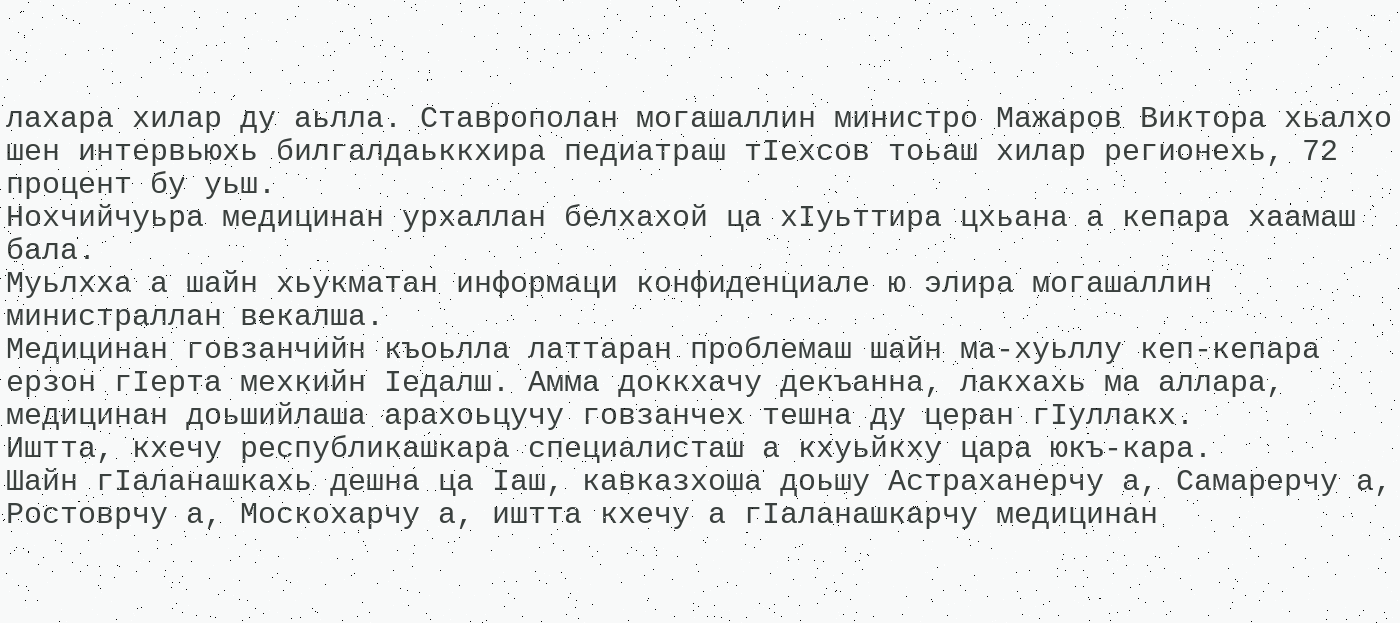лахара хилар ду аьлла. Ставрополан могашаллин министро Мажаров Виктора хьалхо шен интервьюхь билгалдаьккхира педиатраш тIехсов тоьаш хилар регионехь, 72 процент бу уьш.
Нохчийчуьра медицинан урхаллан белхахой ца хIуьттира цхьана а кепара хаамаш бала.
Муьлхха а шайн хьукматан информаци конфиденциале ю элира могашаллин министраллан векалша.
Медицинан говзанчийн къоьлла латтаран проблемаш шайн ма-хуьллу кеп-кепара ерзон гIерта мехкийн Iедалш. Амма доккхачу декъанна, лакхахь ма аллара, медицинан доьшийлаша арахоьцучу говзанчех тешна ду церан гIуллакх.
Иштта, кхечу республикашкара специалисташ а кхуьйкху цара юкъ-кара.
Шайн гIаланашкахь дешна ца Iаш, кавказхоша доьшу Астраханерчу а, Самарерчу а, Ростоврчу а, Москохарчу а, иштта кхечу а гIаланашкарчу медицинан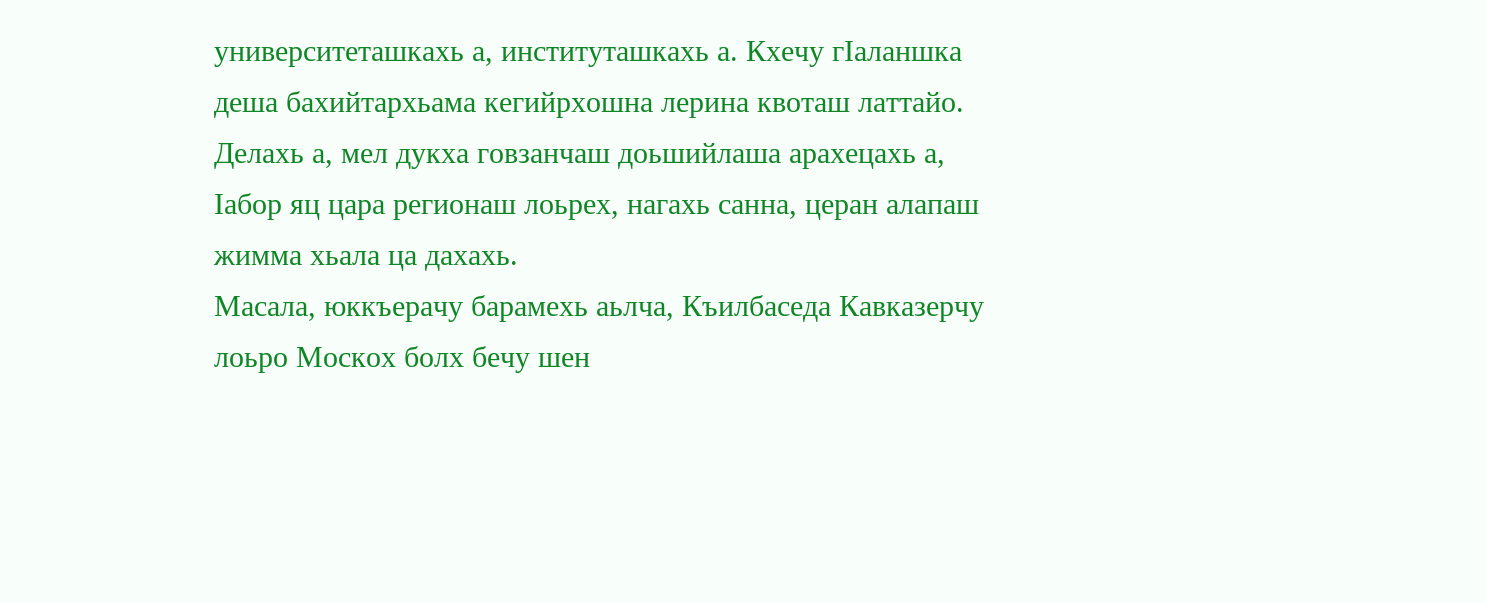университеташкахь а, институташкахь а. Кхечу гIаланшка деша бахийтархьама кегийрхошна лерина квоташ латтайо.
Делахь а, мел дукха говзанчаш доьшийлаша арахецахь а, Iабор яц цара регионаш лоьрех, нагахь санна, церан алапаш жимма хьала ца дахахь.
Масала, юккъерачу барамехь аьлча, Къилбаседа Кавказерчу лоьро Москох болх бечу шен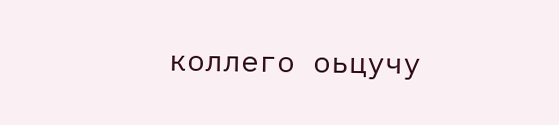коллего оьцучу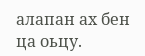алапан ах бен ца оьцу.